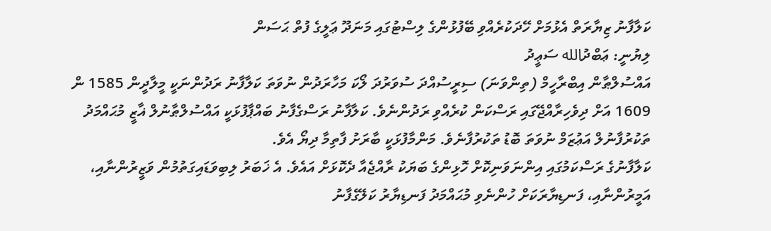ކަލާފާނު ޒިޔާރަތް އެޅުމަށް ހޭދަކުރެއްވި ބޭފުޅުންގެ ލިސްޓުގައި މަނަދޫ ޢަލީގެ ފުތް ޙަސަން
ލިޔުނީ: ޢަބްދުالله ސަޢީދު
އައްސުލްޠާން އިބްރާހީމް (ތިންވަނަ) ސިރީސުއްދަ ސުވަރުދަ ލޯކަ މަހާރަދުން ނުވަތަ ކަލާފާނު ރަދުންނަކީ މީލާދީން 1585 ން 1609 އަށް ދިވެހިރާއްޖޭގައި ރަސްކަން ކުރެއްވި ރަދުންނެވެ. ކަލާފާނު ރަސްގެފާނު ބައްޕާފުޅަކީ އައްސުލްޠާނުލް ޣާޒީ މުޙައްމަދު ތަކުރުފާނުލް އަޢުޒަމް ނުވަތަ ބޮޑު ތަކުރުފާނެވެ. މަންމާފުޅަކީ ބާރަށު ފާތިމާ ދިޔޯ އެވެ.
ކަލާފާނުގެ ރަސްކަމުގައި އިންނަވަނިކޮށް ހޮޅިންގެ ބަޔަކު ރާއްޖެއާ ދެކޮޅަށް އައެވެ. އެ ޚަބަރު ލިބިވަޑައިގަތުމުން ވަޒީރުންނާއި، އަމީރުންނާއި، ފަނޑިޔާރަކަށް ހުންނެވި މުޙައްމަދު ފަނޑިޔާރު ކަލޭގެފާނު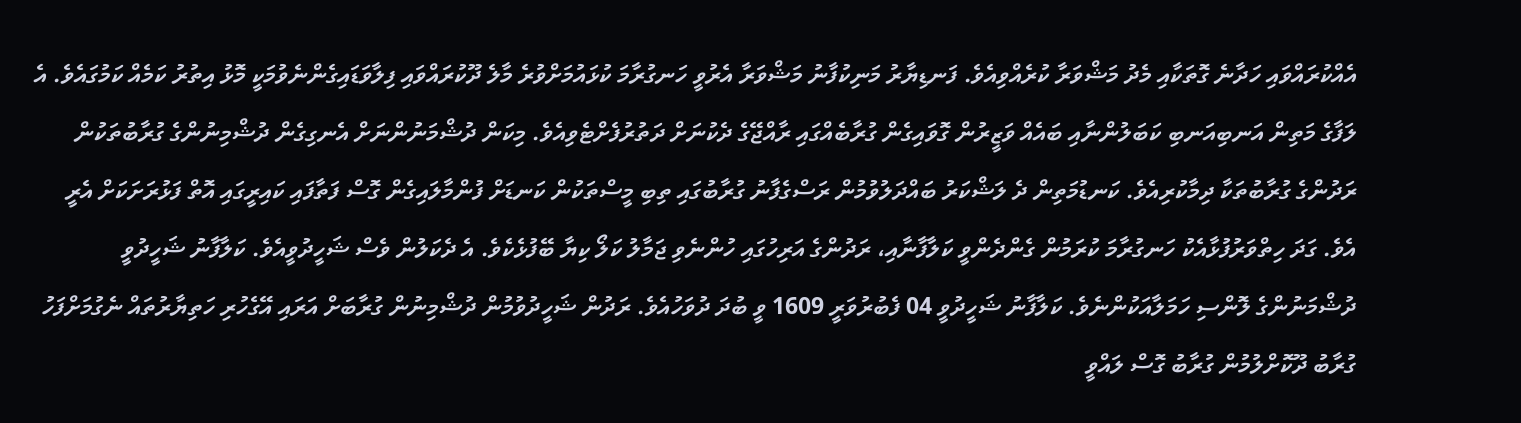އެއްކުރައްވައި ހަދާނެ ގޮތަކާއި މެދު މަޝްވަރާ ކުރެއްވިއެވެ. ފަނޑިޔާރު މަނިކުފާނު މަޝްވަރާ އެރުވީ ހަނގުރާމަ ކުޅައުމަށްވުރެ މާލެ ދޫކުރައްވައި ފިލާވަޑައިގެންނެވުމަކީ މޮޅު އިތުރު ކަމެއް ކަމުގައެވެ. އެ ލަފާގެ މަތިން އަނބިއަނބި ކަބަލުންނާއި ބައެއް ވަޒީރުން ގޮވައިގެން ގުރާބެއްގައި ރާއްޖޭގެ ދެކުނަށް ދަތުރުފެށްޓެވިއެވެ. މިކަން ދުޝްމަނުންނަށް އެނގިގެން ދުޝްމިނުންގެ ގުރާބުތަކުން ރަދުންގެ ގުރާބުތަކާ ދިމާކުރިއެވެ. ކަނޑުމަތިން ދެ ލަޝްކަރު ބައްދަލުވުމުން ރަސްގެފާނު ގުރާބުގައި ތިބި މީސްތަކުން ކަނޑަށް ފުންމާލައިގެން ގޮސް ފަތާފައި ކައިރީގައި އޮތް ފަޅުރަށަކަށް އެރީ އެވެ. ގަދަ ހިތްވަރުފުޅާއެކު ހަނގުރާމަ ކުރަމުން ގެންދެންވީ ކަލާފާނާއި، ރަދުންގެ އަރިހުގައި ހުންނެވި ޖަމާލު ކަލޯ ކިޔާ ބޭފުޅެކެވެ. އެ ދެކަލުން ވެސް ޝަހީދުވީއެވެ. ކަލާފާނު ޝަހީދުވީ ދުޝްމަނުންގެ ލޮންސި ހަމަލާއަކުންނެވެ. ކަލާފާނު ޝަހީދުވީ 04 ފެބުރުވަރީ 1609 ވީ ބުދަ ދުވަހުއެވެ. ރަދުން ޝަހީދުވުމުން ދުޝްމިނުން ގުރާބަށް އަރައި އޭގެހުރި ހަތިޔާރުތައް ނެގުމަށްފަހު ގުރާބު ދޫކޮށްލުމުން ގުރާބު ގޮސް ލައްވީ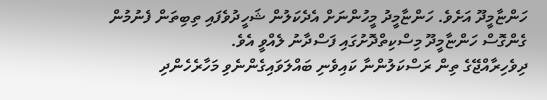ހަންޏާމީދޫ އަށެވެ. ހަންޏާމީދު މީހުންނަށް އެދެކަލުން ޝަހީދުވެފައި ތިބިތަން ފެނުމުން ގެންގޮސް ހަންޏާމީދޫ މިސްކިތްދޮށުގައި ފަސްދާނު ލެއްވީ އެވެ.
ދިވެހިރާއްޖޭގެ ތިން ރަސްކަލުންނާ ކައިވެނި ބައްލަވައިގެންނެވި މަހާރެހެންދި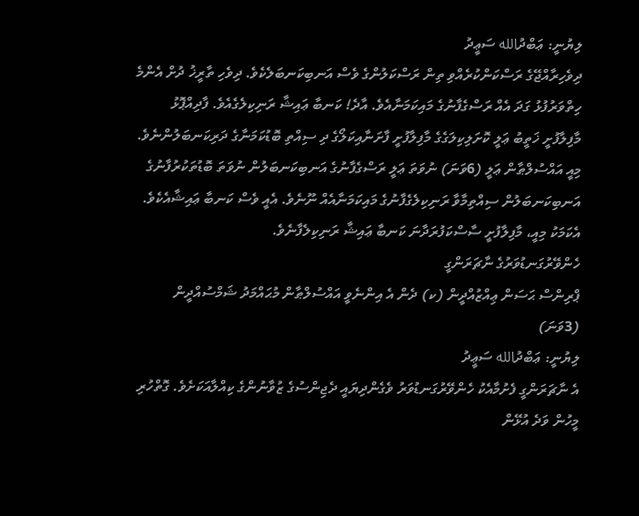ލިޔުނީ: ޢަބްދުالله ސަޢީދު
ދިވެހިރާއްޖޭގެ ރަސްކަންކުރެއްވި ތިން ރަސްކަލުންގެ ވެސް އަނބިކަނބަލެކެވެ. ދިވެހި ތާރީޚު ދުށް އެންމެ ހިތްވަރުފުޅު ގަދަ އެއް ރަސްގެފާނުގެ މައިކަމަނާއެވެ. އާދެ! ކަނބާ ޢައިޝާ ރަނިކިލެގެއެވެ. ފާދިއްޕޮޅު މާފިލާފުށީ ޚަތީބު ޢަލީ ކޮށަލިކިލަގެގެ މާފިލާފުށީ ފާށަނާއިކަލޯގެ ދި ސިއްތި ބޮޑުކަމަނާގެ ދަރިކަނބަލުންނެވެ. މިއީ އައްސުލްޠާން ޢަލީ (6ވަނަ) ނުވަތަ ޢަލީ ރަސްގެފާނުގެ އަނބިކަނބަލުން ނުވަތަ ބޮޑުތަކުރުފާނުގެ އަނބިކަނބަލުން ސިއްތިމާވާ ރަނިކިލެގެފާނުގެ މައިކަމަނާއެއް ނޫނެވެ. އެއީ ވެސް ކަނބާ ޢައިޝާއެކެވެ. އެކަމަކު މިއީ، މާފިލާފުށީ ސާސްކަފުރަދާނަ ކަނބާ ޢައިޝާ ރަނިކިލެފާނެވެ.
ހެންވޭރުގަނޑުވަރުގެ ނާޗަރަންގީ
ޕްރިންސް ޙަސަން ޢިއްޒުއްދީން (ކ) ދެން އެ އިންނެވީ އައްސުލްޠާން މުޙައްމަދު ޝަމްސުއްދީން (3ވަނަ)
ލިޔުނީ: ޢަބްދުالله ސަޢީދު
އެ ނާޗަރަންގީ ފެށުމާއެކު ހެންވޭރުގަނޑުވަރު ވެގެންދިޔައީ ދެޖިންސުގެ ޒުވާނުންގެ ކިއްލާއަކަށެވެ. ގޮތްހުރި މީހުން ވަދެ އުޅޭން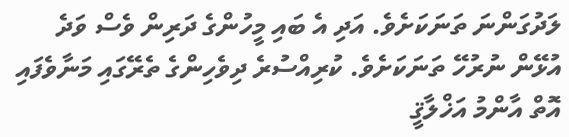ލަދުގަންނަ ތަނަކަށެވެ. އަދި އެ ބައި މީހުންގެ ދަރިން ވެސް ވަދެ އުޅޭން ނުރުހޭ ތަނަކަށެވެ. ކުރިއްސުރެ ދިވެހިންގެ ތެރޭގައި މަނާވެފައި އޮތް އާންމު އަޚްލާޤީ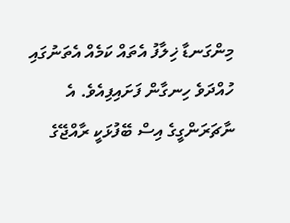މިންގަނޑާ ޚިލާފު އެތައް ކަމެއް އެތަނުގައި ހުއްދަވެ ހިނގާން ފަށައިފިއެވެ. އެ ނާޗަރަންގީގެ އިސް ބޭފުޅަކީ ރާއްޖޭގެ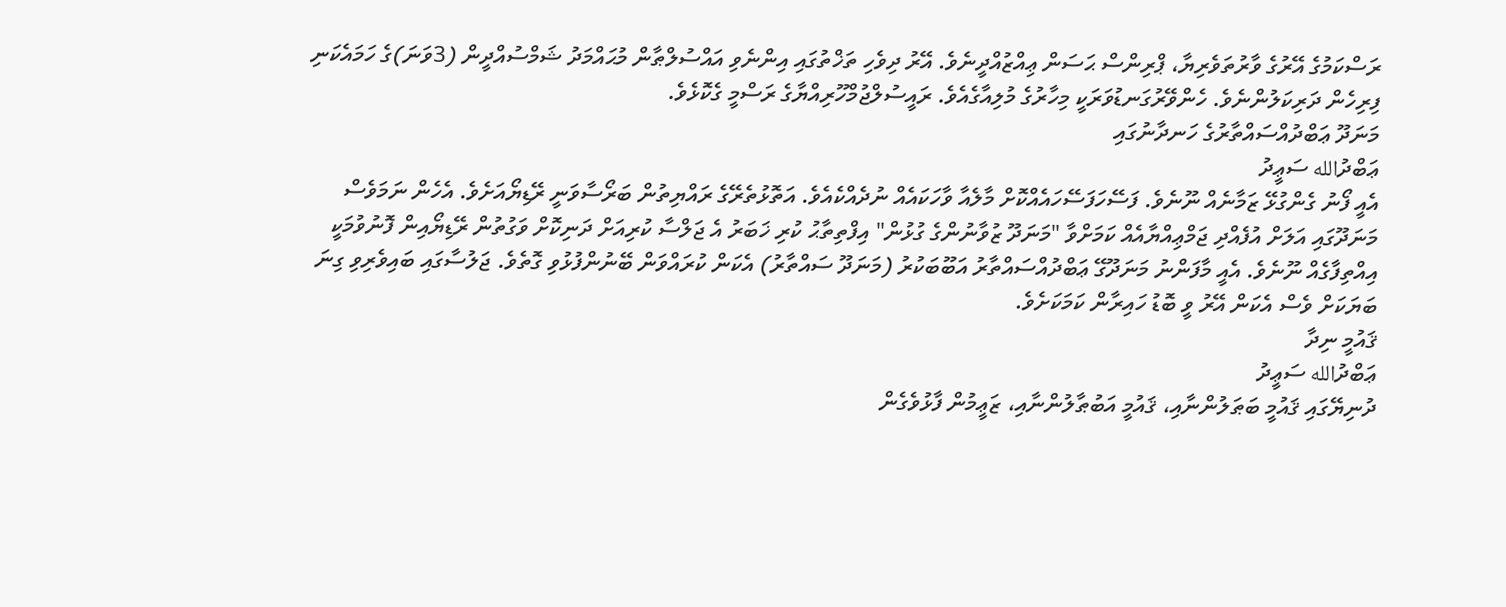ރަސްކަމުގެ އޭރުގެ ވާރުތަވެރިޔާ، ޕްރިންސް ޙަސަން ޢިއްޒުއްދީނެވެ. އޭރު ދިވެހި ތަޚްތުގައި އިންނެވި އައްސުލްޠާން މުޙައްމަދު ޝަމްސުއްދީން (3ވަނަ)ގެ ހަމައެކަނި ފިރިހެން ދަރިކަލުންނެވެ. ހެންވޭރުގަނޑުވަރަކީ މިހާރުގެ މުލިއާގެއެވެ. ރައީސުލްޖުމްހޫރިއްޔާގެ ރަސްމީ ގެކޮޅެވެ.
މަނަދޫ ޢަބްދުއްސައްތާރުގެ ހަނދާނުގައި
ޢަބްދުالله ސަޢީދު
އެއީ ފޯނު ގެންގުޅޭ ޒަމާނެއް ނޫނެވެ. ފަސޭހަފަސޭހައެއްކޮށް މާލެއާ ވާހަކައެއް ނުދެއްކެއެވެ. އަތޮޅުތެރޭގެ ރައްޔިތުން ބަރޯސާވަނީ ރޭޑިޔޯއަށެވެ. އެހެން ނަމަވެސް މަނަދޫގައި އަލަށް އުފެއްދި ޖަމްޢިއްޔާއެއް ކަމަށްވާ "މަނަދޫ ޒުވާނުންގެ ގުޅުން" އިފްތިތާޙު ކުރި ޚަބަރު އެ ޖަލްސާ ކުރިއަށް ދަނިކޮށް ވަގުތުން ރޭޑިޔޯއިން ފޮނުވުމަކީ އިއްތިފާގެއް ނޫނެވެ. އެއީ މާފަންނު މަނަދޫގޭ ޢަބްދުއްސައްތާރު އަބޫބަކުރު (މަނަދޫ ސައްތާރު) އެކަން ކުރައްވަން ބޭނުންފުޅުވި ގޮތެވެ. ޖަލުސާގައި ބައިވެރިވި ގިނަ ބަޔަކަށް ވެސް އެކަން އޭރު ވީ ބޮޑު ހައިރާން ކަމަކަށެވެ.
ޤައުމީ ނިދާ
ޢަބްދުالله ސަޢީދު
ދުނިޔޭގައި ޤައުމީ ބަޠަލުންނާއި، ޤައުމީ އަބުޠާލުންނާއި، ޒަޢީމުން ފާޅުވެގެން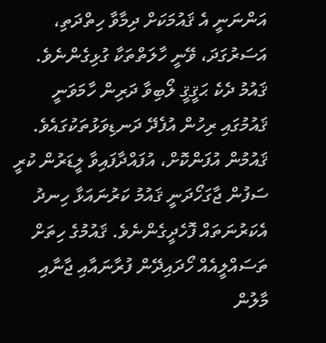އަންނަނީ އެ ޤައުމަކަށް ދިމާވާ ހިތްދަތި، އަސަރުގަދަ، ވޭނީ ހާލަތްތަކާ ގުޅިގެންނެވެ. ޤައުމު ދެކެ ޙަޤީޤީ ލޯބިވާ ދަރިން ހާމަވަނީ ޤައުމުގައި ރިހުން އުފެދޭ ދަނޑިވަޅުތަކުގައެވެ. ޤައުމުން އުފަންކޮށް، އުފައްދާފައިވާ ލީޑަރުން ކުރީ ސަފުން ޖާގަހޯދަނީ ޤައުމު ކަރުނައަޅާ ހިނދު އެކަރުނަތައް ފޮހެދީގެންނެވެ. ޤައުމުގެ ހިތަށް ތަސައްލީއެއް ހޯދައިދޭން ފުރާނައާއި ޖާނާއި މާލުން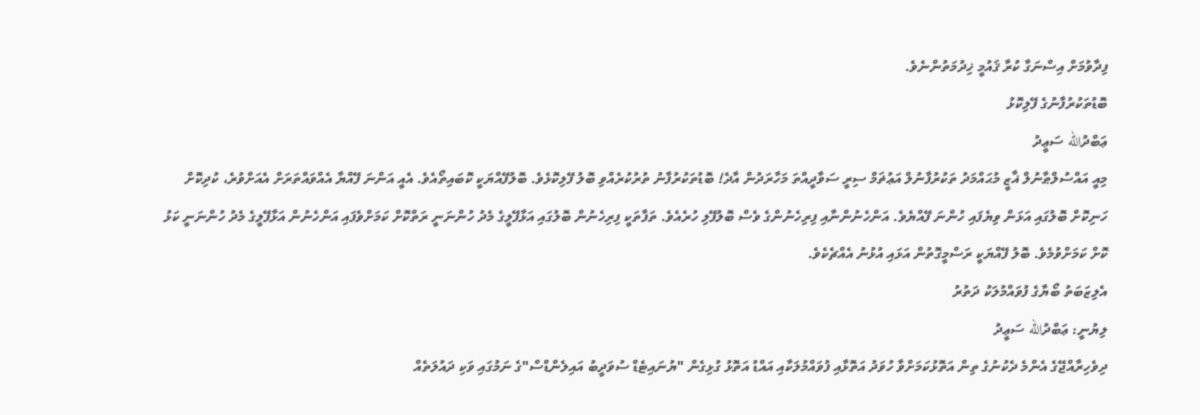ފިދާވުމަށް އިސްނަގާ ކުރާ ޤައުމީ ޚިދުމަތުންނެވެ.
ބޮޑުތަކުރުފާނުގެ ފޭލިކޮޅު
ޢަބްދުالله ސަޢީދު
މިއީ އައްސުލްޠާނުލް ޣާޒީ މުޙައްމަދު ތަކުރުފާނުލް އަޢުޡަމް ސިރީ ސަވާދީއްތަ މަހާރަދުން އާދެ! ބޮޑުތަކުރުފާނު ތުރުކުރެއްވި ބޮލު ފޭލިކޮޅެވެ. ބޮލުފޭއްޔަކީ ކޮބައިތޯއެވެ. އެއީ އަންނަ ފޭއްޔާ އެއްވައްތަރަށް އެއަށްވުރެ، ކުދިކޮށް ހަނިކޮށް ބޮލުގައި އަޅަން ވިޔެފައި ހުންނަ ފޭއްޔެވެ. އަންހެނުންނާއި ފިރިހެނުންގެ ވެސް ބޮލުފޭލި ހުރެއެވެ. ތަފާތަކީ ފިރިހެނުން ބޮލުގައި އަޅާފޭލީގެ މެދު ހުންނަނީ ރަތްކޮށް ކަމަށްވެފައި އަންހެނުން އަޅާފޭލީގެ މެދު ހުންނަނީ ކަޅު ކޮށް ކަމަށްވުމެވެ. ބޮލު ފޭއްޔަކީ ރަސްމީގޮތުން އަޅައި އުޅުނު އެއްޗެކެވެ.
އެލިޒަބަތު ބޯޔާގެ ފުވައްމުލަކު ދަތުރު
ލިޔުނީ: ޢަބްދުالله ސަޢީދު
ދިވެހިރާއްޖޭގެ އެންމެ ދެކުނުގެ ތިން އަތޮޅުކަމަށްވާ ހުވަދު އަތޮޅާއި ފުވައްމުލަކާއި އައްޑު އަތޮޅު ގުޅިގެން "ޔުނައިޓެޑް ސުވަދީބު އައިލެންޑްސް"ގެ ނަމުގައި ވަކި ދައުލަތެއް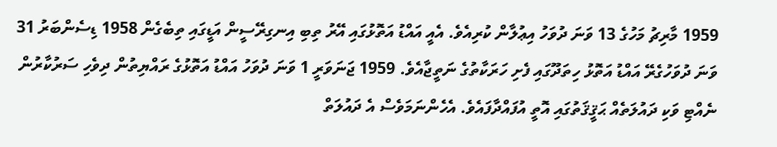1959 މާރިޗު މަހުގެ 13 ވަނަ ދުވަހު އިޢުލާން ކުރިއެވެ. އެއީ އައްޑު އަތޮޅުގައި އޭރު ތިބި އިނގިރޭސީން އަޑީގައި ތިބެގެން 1958 ޑިސެންބަރު 31 ވަނަ ދުވަހުގެރޭ އައްޑު އަތޮޅު ހިތަދޫގައި ފެށި ހަރަކާތުގެ ނަތީޖާއެވެ. 1959 ޖަނަވަރީ 1 ވަނަ ދުވަހު އައްޑު އަތޮޅުގެ ރައްޔިތުން ދިވެހި ސަރުކާރުން ނެއްޓި ވަކި ދައުލަތެއް ޙަޤީޤަތުގައި އޮތީ އުފައްދާފައެވެ. އެހެންނަމަވެސް އެ ދައުލަތް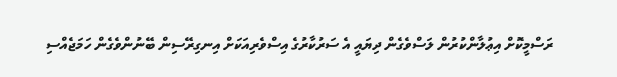ރަސްމީކޮށް އިޢުލާންކުރުން ލަސްވެގެން ދިޔައީ އެ ސަރުކާރުގެ އިސްވެރިއަކަށް އިނގިރޭސިން ބޭނުންވެގެން ހަމަޖެއްސި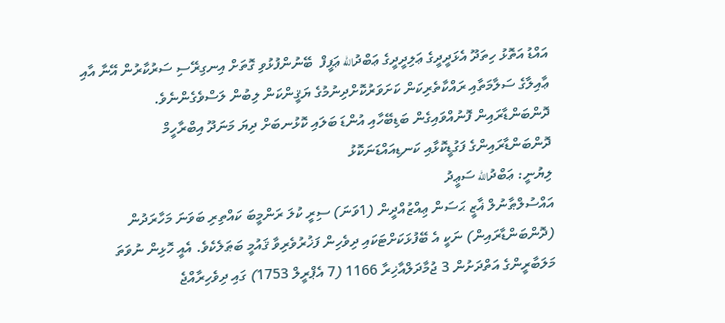އައްޑު އަތޮޅު ހިތަދޫ އެޅަދީދީގެ ޢަލިދީދީގެ ޢަބްދުالله ޢަފީފް  ބޭނުންފުޅުވި ގޮތަށް އިނގިރޭސި ސަރުކާރުން އޭނާ އާއި ޢާއިލާގެ ސަލާމަތާއި ރައްކާތެރިކަން ކަށަވަރުކޮށްދިނުމުގެ ޔަޤީންކަން ލިބުން ލަސްވެގެންނެވެ.
ދޮންބަންޑާރައިން ފޮނުއްވައިގެން ބަޑިބޭހާއި އުންޑަ ބަލައި ކޮޅުނބަށް ދިޔަ މަނަދޫ އިބްރާހީމް
ދޮންބަންޑާރައިންގެ ފަގުޑީކޮޅާއި ކަނޑިއައްޑަނަކޮޅު
ލިޔުނީ: ޢަބްދުالله ސަޢީދު
އައްސުލްޠާނުލް ޣާޒީ ޙަސަން ޢިއްޒުއްދީން (1ވަނަ) ސިރީ ކުލަ ރަންމީބަ ކައްތިރި ބަވަނަ މަހާރަދުން (ދޮންބަންޑާރައިން) ނަކީ އެ ބޭފުޅަކަށްޓަކައި ދިވެހިން ފަޚުރުވެރިވާ ޤައުމީ ބަޠަލެކެވެ. އެއީ ހޮޅިން ނުވަތަ މަލަބާރީންގެ އަތްދަށުން 3 ޖުމާދަލްއާޚިރާ 1166 (7 އެޕްރީލް 1753) ގައި ދިވެހިރާއްޖެ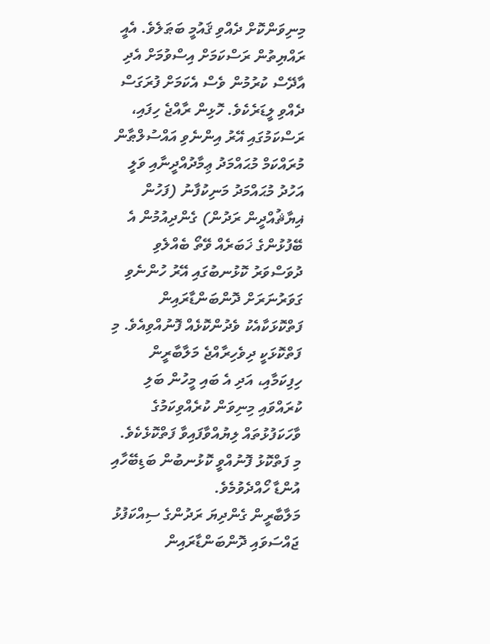މިނިވަންކޮށް ދެއްވި ޤައުމީ ބަޠަލެވެ. އެއީ ރައްޔިތުން ރަސްކަމަށް އިސްވުމަށް އެދި އާދޭސް ކުރުމުން ވެސް އެކަމަށް ފުރަގަސް ދެއްވި ލީޑަރެކެވެ. ހޮޅިން ރާއްޖެ ހިފައި، ރަސްކަމުގައި އޭރު އިންނެވި އައްސުލްޠާން މުރައްކަމް މުޙައްމަދު ޢިމާދުއްދީނާއި ވަލީ އަހުދު މުޙައްމަދު މަނިކުފާނު (ފަހުން ޣިޔާޘުއްދީން ރަދުން) ގެންދިއުމުން އެ ބޭފުޅުންގެ ޚަބަރެއް ވޭތޯ ބެއްލެވި ދުވަސްވަރު ކޮޅުނބުގައި އޭރު ހުންނެވި ގަވަރުނަރަށް ދޮންބަންޑާރައިން ފަތްކޮޅަކާއެކު ވެދުންކޮޅެއް ފޮނުއްވިއެވެ. މި ފަތްކޮޅަކީ ދިވެހިރާއްޖެ މަލާބާރީން ހިފިކަމާއި، އަދި އެ ބައި މީހުން ބަލި ކުރައްވައި މިނިވަން ކުރެއްވިކަމުގެ ވާހަކަފުޅުތައް ލިޔުއްވާފައިވާ ފަތްކޮޅެކެވެ. މި ފަތްކޮޅު ފޮނުއްވީ ކޮޅުނބުން ބަޑިބޭހާއި އުންޑާ ހޯއްދެވުމެވެ.
މަލާބާރީން ގެންދިޔަ ރަދުންގެ ސިއްކަފުޅު ޖައްސަވައި ދޮންބަންޑާރައިން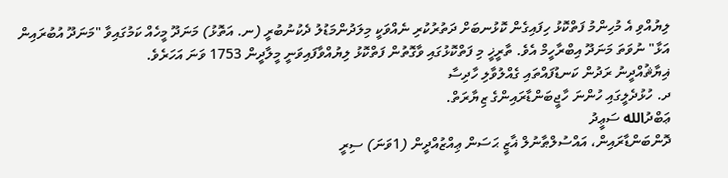ލިޔުއްވި އެ މުހިންމު ފަތްކޮޅު ހިފައިގެން ކޮޅުނބަށް ދަތުރުކުރި ނެއްވަކީ މިލަދުންމަޑުލު ދެކުނުބުރީ (ނ. އަތޮޅު) މަނަދޫ މީހެއް ކަމުގައިވާ "މަނަދޫ އުބުރައިން އަޅާ" ނުވަތަ މަނަދޫ އިބްރާހީމް އެވެ. ތާރީޚީ މި ފަތްކޮޅުގައި ވާގޮތުން ފަތްކޮޅު ލިޔުއްވާފައިވަނީ މީލާދީން 1753 ވަނަ އަހަރެވެ.
ޣިޔާޘުއްދީނު ރަދުން ކަނޑުފައްތައި ގެއްލުވާލި ހާދިސާ
ދ. ހުޅުދެލީގައި ހުންނަ ހާޖީބަންޑާރައިންގެ ޒިޔާރަތް.
ޢަބްދުالله ސަޢީދު
ދޮންބަންޑާރައިން، އައްސުލްޠާނުލް ޣާޒީ ޙަސަން ޢިއްޒުއްދީން (1ވަނަ) ސިރީ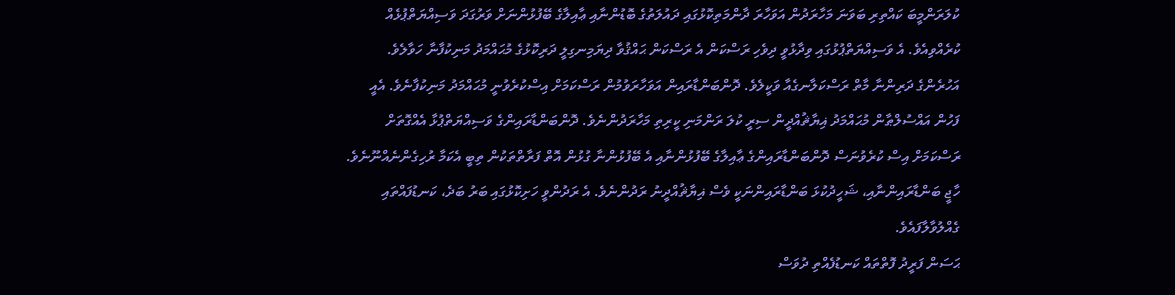ކުލަރަންމީބަ ކައްތިރި ބަވަނަ މަހާރަދުން އަވަހާރަ ދާންމަތިކޮޅުގައި ދައުލަތުގެ ބޮޑުންނާއި ޢާއިލާގެ ބޭފުޅުންނަށް ވަރުގަދަ ވަސިއްޔަތްޕުޅެއް ކުރެއްވިއެވެ. އެ ވަސިއްޔަތްޕުޅުގައި ވިދާޅުވީ ދިވެހި ރަސްކަން އެ ރަސްކަން ޙައްޤުވާ ދިޔަމިނގިލީ ދަރިކޮޅުގެ މުޙައްމަދު މަނިކުފާނާ ހަވާލެވެ. އަހުރެންގެ ދަރިންނާ މާތް ރަސްކަލާނގެއާ ވަކީލެވެ. ދޮންބަންޑާރައިން އަވަހާރަވުމުން ރަސްކަމަށް އިސްކުރެވުނީ މުޙައްމަދު މަނިކުފާނެވެ. އެއީ ފަހުން އައްސުލްޠާން މުޙައްމަދު ޣިޔާޘުއްދީން ސިރީ ކުލަ ރަންމަނި ކީރިތި މަހާރަދުންނެވެ. ދޮންބަންޑާރައިންގެ ވަސިއްޔަތްޕުޅާ އެއްގޮތަށް ރަސްކަމަށް އިސް ކުރެވުނަސް ދޮންބަންޑާރައިންގެ ޢާއިލާގެ ބޭފުޅުންނާއި އެ ބޭފުޅުންނާ ގުޅުން އޮތް ފަރާތްތަކުން ތިބީ އެކަމާ ރުހިގެންނެއްނޫނެވެ. ހާޖީ ބަންޑާރައިންނާއި، ޝަހީދުކުޅަ ބަންޑާރައިންނަކީ ވެސް ޣިޔާޘުއްދީނު ރަދުންނެވެ. އެ ރަދުންވީ ހަށިކޮޅުގައި ބަރު ބަދެ، ކަނޑުފައްތައި ގެއްލުވާލާފައެވެ.
ޙަސަން ފަރީދު ފޮތްތައް ކަނޑުފެއްތި ދުވަސް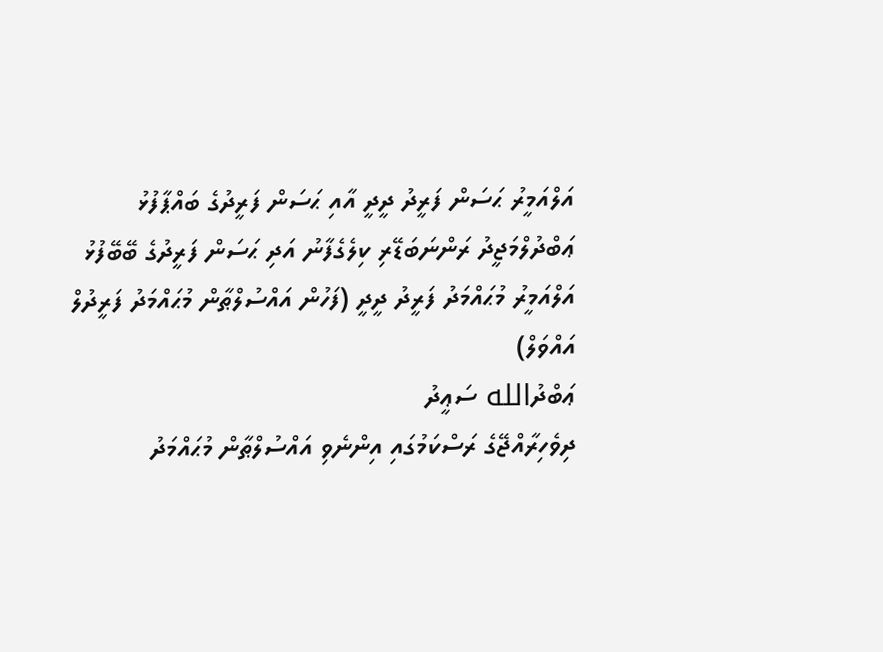އަލްއަމީރު ޙަސަން ފަރީދު ދީދީ އާއި ޙަސަން ފަރީދުގެ ބައްޕާފުޅު ޢަބްދުލްމަޖީދު ރަންނަބަޑޭރި ކިލެގެފާނު އަދި ޙަސަން ފަރީދުގެ ބޭބޭފުޅު އަލްއަމީރު މުޙައްމަދު ފަރީދު ދީދީ (ފަހުން އައްސުލްޠާން މުޙައްމަދު ފަރީދުލް އައްވަލް)
ޢަބްދުالله ސަޢީދު
ދިވެހިރާއްޖޭގެ ރަސްކަމުގައި އިންނެވި އައްސުލްޠާން މުޙައްމަދު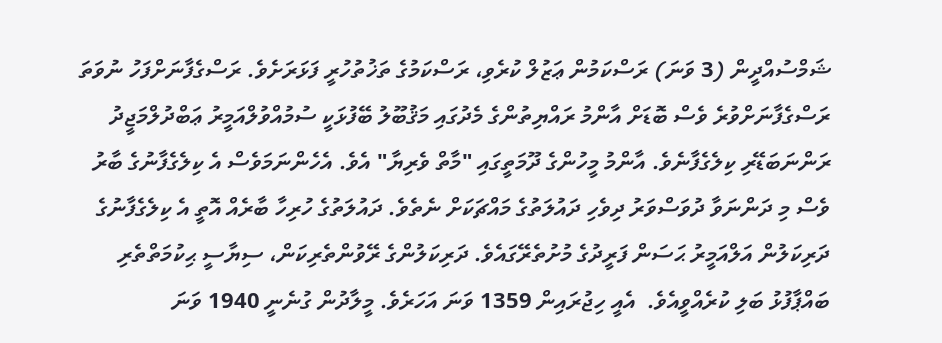ޝަމްސުއްދީން (3 ވަނަ) ރަސްކަމުން ޢަޒުލް ކުރެވި، ރަސްކަމުގެ ތަޚުތުހުރީ ފަޅަރަށެވެ. ރަސްގެފާނަށްފަހު ނުވަތަ ރަސްގެފާނަށްވުރެ ވެސް ބޮޑަށް އާންމު ރައްޔިތުންގެ މެދުގައި މަޤުބޫލު ބޭފުޅަކީ ސުމުއްވުލްއަމީރު ޢަބްދުލްމަޖީދު ރަންނަބަޑޭރި ކިލެގެފާނެވެ. އާންމު މީހުންގެ ދޫމަތީގައި "މާތް ވެރިޔާ" އެވެ. އެހެންނަމަވެސް އެ ކިލެގެފާނުގެ ބާރު ވެސް މި ދަންނަވާ ދުވަސްވަރު ދިވެހި ދައުލަތުގެ މައްޗަކަށް ނެތެވެ. ދައުލަތުގެ ހުރިހާ ބާރެއް އޮތީ އެ ކިލެގެފާނުގެ ދަރިކަލުން އަލްއަމީރު ޙަސަން ފަރީދުގެ މުށުތެރޭގައެވެ. ދަރިކަލުންގެ ރޭވުންތެރިކަން، ސިޔާސީ ޙިކުމަތްތެރި ބައްޕާފުޅު ބަލި ކުރެއްވީއެވެ.  އެއީ ހިޖުރައިން 1359 ވަނަ އަހަރެވެ. މީލާދުން ގުނެނީ 1940 ވަނަ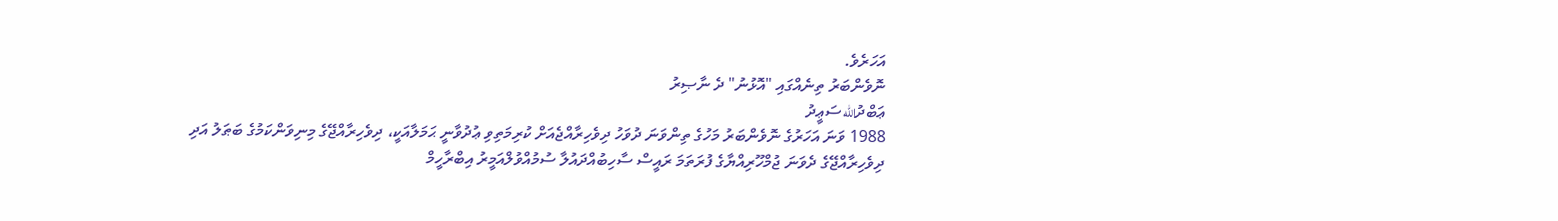އަހަރެވެ.
ނޮވެންބަރު ތިނެއްގައި "އޮޅުނު" ދެ ނާޞިރު
ޢަބްދުالله ސަޢީދު
1988 ވަނަ އަހަރުގެ ނޮވެންބަރު މަހުގެ ތިންވަނަ ދުވަހު ދިވެހިރާއްޖެއަށް ކުރިމަތިވި ޢުދުވާނީ ޙަމަލާއަކީ، ދިވެހިރާއްޖޭގެ މިނިވަންކަމުގެ ބަޠަލު އަދި ދިވެހިރާއްޖޭގެ ދެވަނަ ޖުމްހޫރިއްޔާގެ ފުރަތަމަ ރައީސް ސާހިބުއްދައުލާ ސުމުއްވުލްއަމީރު އިބްރާހީމް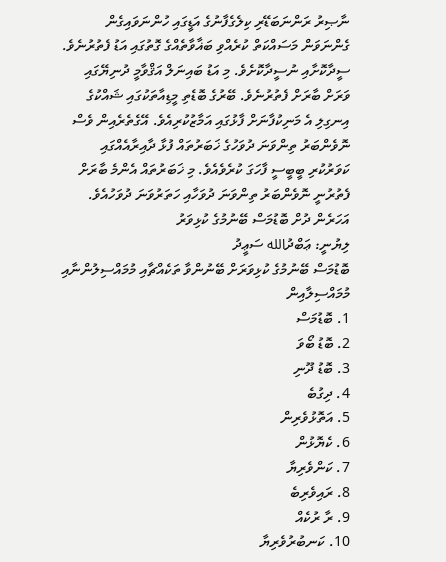ނާޞިރު ރަންނަބަޑޭރި ކިލެގެފާނުގެ އަޑީގައި ހުންނަވައިގެން ގެންނަވަން މަސައްކަތް ކުރެއްވި ބަޣާވާތެއްގެ ގޮތުގައި އަޑު ފެތުރުނެވެ. ސީދާކޮށާއި ނުސީދާކޮށެވެ. މި އަޑު ބައިނަލް އަޤްވާމީ ދުނިޔޭގައި ވަރަށް ބާރަށް ފެތުރުނެވެ. ބޭރުގެ ބޮޑެތި މީޑިއާތަކުގައި ޝައްކުގެ އިނގިލި އެ މަނިކުފާނަށް ފާޅުގައި އަމާޒުކުރިއެވެ. އޭގެތެރެއިން ވެސް ނޮވެންބަރު ތިންވަނަ ދުވަހުގެ ޚަބަރުތައް ފުޅާ ދާއިރާއެއްގައި ކަވަރުކުރި ބީބީސީ ފާހަގަ ކުރެވެއެވެ. މި ޚަބަރުތައް އެންމެ ބާރަށް ފެތުރުނީ ނޮވެންބަރު ތިންވަނަ ދުވަހާއި ހަތަރުވަނަ ދުވަހުއެވެ.
އަހަރެން ދުށް ބޮޑުމަސް ބޭނުމުގެ ކުޅިވަރު
ލިޔުނީ: ޢަބްދުالله ސަޢީދު
ބޮޑުމަސް ބޭނުމުގެ ކުޅިވަރަށް ބޭނުންވާ ތަކެއްޗާއި މުމައްސިލުންނާއި މުމައްސިލާއިން
1. ބޮޑުމަސް
2. ބޮޑު ބޯވަ
3. ބޮޑު ދޫނި
4. ދިގުބެ
5. އަތޮޅުވެރިން
6. ކެޔޮޅުން
7. ކަންވެރިޔާ
8. ރައިވެރިބެ
9. ރާ ރުކެއް
10. ކަނބުރުވެރިޔާ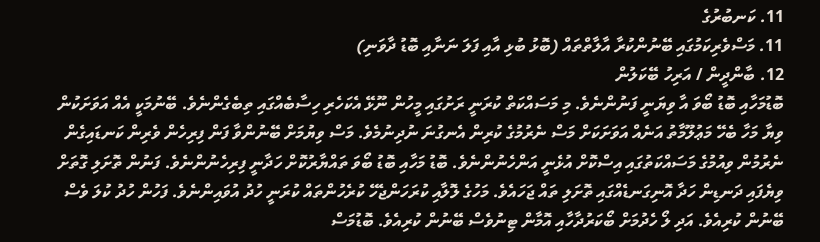11. ކަނބުރުގެ
11. މަސްވެރިކަމުގައި ބޭނުންކުރާ އާލާތްތައް (ބޮޅު ބުޅި އާއި ފަލަ ނަނާއި ބޮޑު ދާވަނި)
12. ބާންދީން / އަރިހު ބޭކަލުން
ބޮޑުމަހާއި ބޮޑު ބޯވަ އާ ވިޔަނީ ފަނުންނެވެ. މި މަސައްކަތް ކުރަނީ ރަށުގައި މީހުން ނޫޅޭ އެކަހެރި ހިސާބެއްގައި ތިބެގެންނެވެ. ބޭނުމަކީ އެއް އަވަށަކުން ވިޔާ މަހާ ބެހޭ މަޢުލޫމާތު އަނެއް އަވަށަކަށް މަސް ނެރުމުގެ ކުރިން އެނގުނަ ނުދިނުމެވެ. މަސް ވިޔުމަށް ބޭނުންވާ ފަން ފިރިހެން ވެރިން ކަނޑައިގެން ނެރުމުން ވިއުމުގެ މަސައްކަތުގައި އިސްކޮށް އުޅެނީ އަންހެނުންނެވެ. ބޮޑު މަހާއި ބޮޑު ބޯވަ ތައްޔާރުކޮށް ހަދާނީ ފިރިހެނުންނެވެ. ފަނުން ތޮށަލި ގޮތަށް ވިޔެފައި ދަނޑިން ހަދާ އޮނިގަނޑެއްގައި ތޮށަލި ތައް ޖަހައެވެ. މަހުގެ ލޮލާއި ކުރަހަންޖެހޭ ކުރެހުންތައް ކުރަނީ ހުދު އުވައިންނެވެ. ފަހުން ހުދު ކުލަ ވެސް ބޭނުން ކުރިއެވެ. އަދި ލޯ ހެދުމަށް ބޯކަރުދާހާއި އޮމާން ޓިނުވެސް ބޭނުން ކުރިއެވެ. ބޮޑުމަސް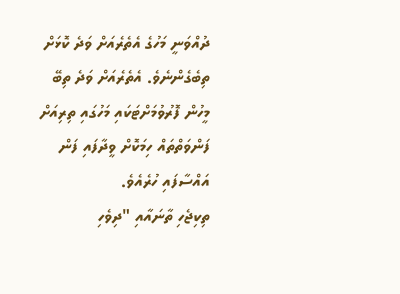ދުއްވަނީ މަހުގެ އެތެރެއަށް ވަދެ ކޮޅަށް ތިބެގެންނެވެ. އެތެރެއަށް ވަދެ ތިބޭ މީހުން ފޮރުވުމަށްޓަކައި މަހުގައި ތިރިއަށް ފަންވަތްތައް ހިމަކޮށް ވީދާފައި ފަން އައްސާފައި ހުރެއެވެ.
ތިކިޖެހި ތާނައާއި "ދިވެހި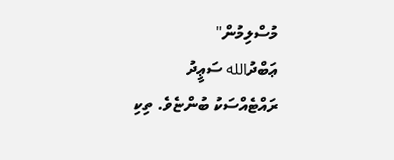މުސްލިމުން"
ޢަބްދުالله ސަޢީދު
ރައްޓެއްސަކު ބުންޏެވެ. ތިކި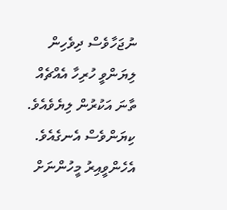ނުޖަހާވެސް ދިވެހިން ލިޔަންވީ ހުރިހާ އެއްޗެއް ތާނަ އަކުރުން ލިޔެވެއެވެ. ކިޔަންވެސް އެނގެއެވެ. އެހެންވީއިރު މީހުންނަށް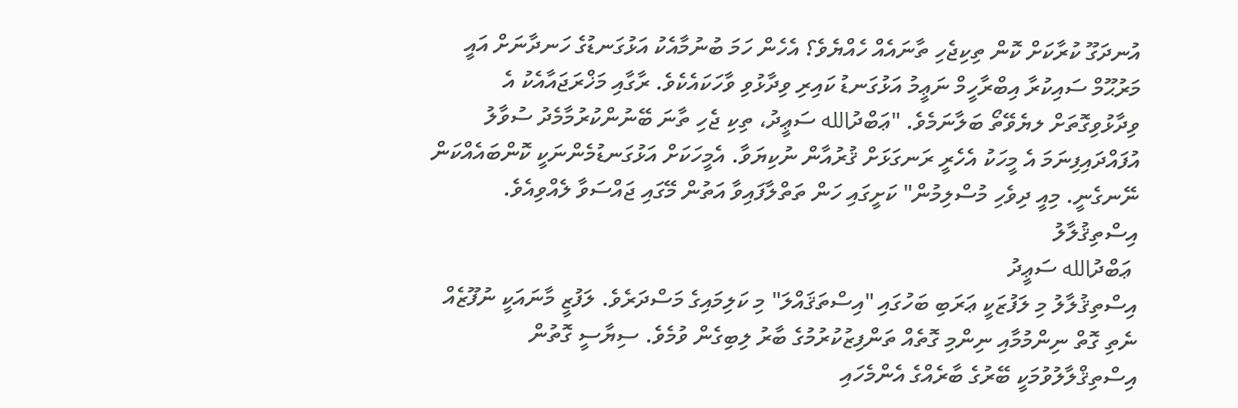އުނދަގޫ ކުރާކަށް ކޮން ތިކިޖެހި ތާނައެއް ހެއްޔެވެ؟ އެހެން ހަމަ ބުނުމާއެކު އަޅުގަނޑުގެ ހަނދާނަށް އައީ މަރުޙޫމް ސައިކުރާ އިބްރާހީމް ނަޢީމު އަޅުގަނޑު ކައިރި ވިދާޅުވި ވާހަކައެކެވެ. ރާގާއި މަޚްރަޖައާއެކު އެ ވިދާޅުވިގޮތަށް ލޔެވޭތޯ ބަލާނަމެވެ. "ޢަބްދުالله ސަޢީދު، ތިކި ޖެހި ތާނަ ބޭނުންކުރުމާމެދު ސުވާލު އުފައްދައިފިނަމަ އެ މީހަކު އެހެރީ ރަނގަޅަށް ޤުރުއާން ނުކިޔަވާ. އެމީހަކަށް އަޅުގަނޑުމެންނަކީ ކޮންބައެއްކަން ނޭނގެނީ. މިއީ ދިވެހި މުސްލިމުން" ކަށީގައި ހަން ތަތްލާފައިވާ އަތުން މޭގައި ޖައްސަވާ ލެއްވިއެވެ.
އިސްތިޤުލާލު
 ޢަބްދުالله ސަޢީދު
އިސްތިޤުލާލު މި ލަފުޒަކީ ޢަރަބި ބަހުގައި "އިސްތަޤައްލަ" މި ކަލިމައިގެ މަސްދަރެވެ. ލަފުޒީ މާނައަކީ ނުފޫޒެއް ނެތި ގޮތް ނިންމުމާއި ނިންމި ގޮތެއް ތަންފިޒުކުރުމުގެ ބާރު ލިބިގެން ވުމެވެ. ސިޔާސީ ގޮތުން އިސްތިޤްލާލުވުމަކީ ބޭރުގެ ބާރެއްގެ އެންމެހައި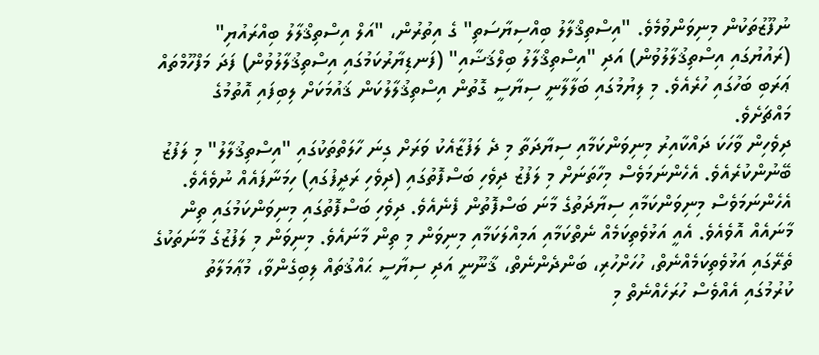ނުފޫޒުތަކުން މިނިވަންވުމެވެ. "އިސްތިޤްލާލު ބިއްސިޔާސަތި" ގެ އިތުރުން، "އަލް އިސްތިޤްލާލު ބިއްރައުޔި" (ރައުޔުގައި އިސްތިޤުލާލުވުން) އަދި "އިސްތިޤްލާލު ބިލްޤަޟާއި" (ފަނޑިޔާރުކަމުގައި އިސްތިޤުލާލުވުން) ފަދަ މަފްހޫމްތައް ޢަރަބި ބަހުގައި ހުރެއެވެ. މި ލިޔުމުގައި ބަލާލާނީ ސިޔާސީ ގޮތުން އިސްތިޤުލާލުކަން ޤައުމަކަށް ލިބިފައި އޮތުމުގެ މައްޗަށެވެ.
ދިވެހިން ވާހަކަ ދައްކާއިރު މިނިވަންކަމާއި ސިޔާދަތާ މި ދެ ލަފުޒާއެކު ވަރަށް ގިނަ ހާލަތްތަކުގައި "އިސްތިޤުލާލު" މި ލަފުޒު ބޭނުންކުރެއެވެ. އެހެންނަމަވެސް މިހާތަނަށް މި ލަފުޒު ދިވެހި ބަސްފޮތުގައި (ދިވެހި ރަދީފުގައި) ހިމަނާފައެއް ނުވެއެވެ. އެހެންނަމަވެސް މިނިވަންކަމާއި ސިޔާދަތުގެ މާނަ ބަސްފޮތުން ފެނެއެވެ. ދިވެހި ބަސްފޮތުގައި މިނިވަންކަމުގައި ތިން މާނައެއް އޮވެއެވެ. އެއީ އަޅުވެތިކަމެއް ނެތްކަމާއި އަމިއްލަކަމާއި މިނިވަން މި ތިން މާނައެވެ. މިނިވަން މި ލަފުޒުގެ މާނަތަކުގެ ތެރޭގައި އަޅުވެތިކަމެއްނެތް، ހުހަށްހުރި، ބަންދެންނެތް، ޤާނޫނީ އަދި ސިޔާސީ ޙައްޤުތައް ލިބިގެންވާ، މުޢާމަލާތު ކުރުމުގައި އެއްވެސް ހުރަހެއްނެތް މި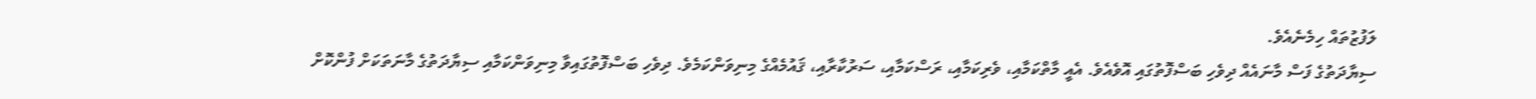ލަފުޒުތައް ހިމެނެއެވެ.
ސިޔާދަތުގެ ފަސް މާނައެއް ދިވެހި ބަސްފޮތުގައި އޮވެއެވެ. އެއީ މާތްކަމާއި، ވެރިކަމާއި، ރަސްކަމާއި، ސަރުކާރާއި، ޤައުމެއްގެ މިނިވަންކަމެވެ. ދިވެހި ބަސްފޮތުގައިވާ މިނިވަންކަމާއި ސިޔާދަތުގެ މާނަތަކަށް ފުންކޮށް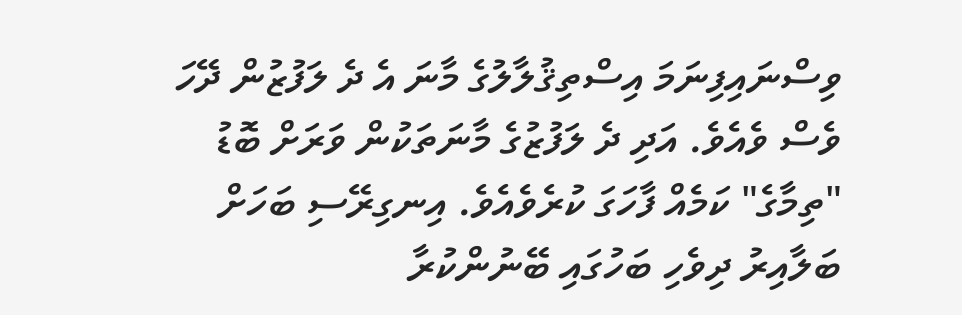ވިސްނައިފިނަމަ އިސްތިޤުލާލުގެ މާނަ އެ ދެ ލަފުޒުން ދޭހަ ވެސް ވެއެވެ. އަދި ދެ ލަފުޒުގެ މާނަތަކުން ވަރަށް ބޮޑު "ތިމާގެ" ކަމެއް ފާހަގަ ކުރެވެއެވެ. އިނގިރޭސި ބަހަށް ބަލާއިރު ދިވެހި ބަހުގައި ބޭނުންކުރާ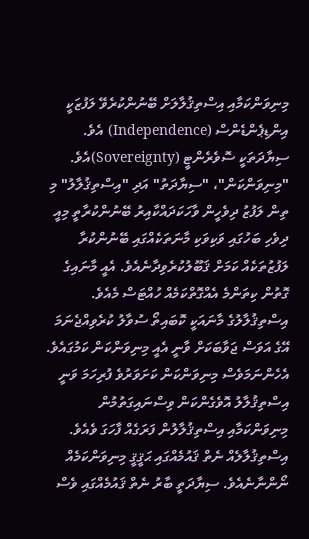މިނިވަންކަމާއި އިސްތިޤުލާލަށް ބޭނުންކުރެވޭ ލަފުޒަކީ އިންޑިޕެންޑެންސް (Independence) އެވެ. ސިޔާދަތަކީ ސޮވެރެންޓީ (Sovereignty)އެވެ.
"މިނިވަންކަން"، "ސިޔާދަތު" އަދި "އިސްތިޤުލާލު" މި ތިން ލަފުޒު ދިވެހީން ވާހަކަދައްކާއިރު ބޭނުންކުރާތީ މިއީ ދިވެހި ބަހުގައި ވަކިވަކި މާނަތަކެއްގައި ބޭނުންކުރާ ލަފުޒުތަކެއް ކަމަށް ޤަބޫލުކުރެވިދާނެއެވެ. އެއީ މާނައިގެ ގޮތުން ކިތަންމެ އެއްގޮތްކަމެއް ހުއްޓަސް މެއެވެ. އިސްތިޤުލާލުގެ މާނައަކީ ކޮބައިތޯ ސުވާލު ކުރެވިއްޖެނަމަ އޭގެ އަވަސް ޖަވާބަކަށް ވާނީ އެއީ މިނިވަންކަން ކަމުގައެވެ. އެހެންނަމަވެސް މިނިވަންކަން ކަށަވަރުވެ ފުރިހަމަ ވަނީ އިސްތިޤުލާލު އޮވެގެންކަން ވިސްނައިގަތުމުން މިނިވަންކަމާއި އިސްތިޤުލާލުން ފަރަގެއް ފާހަގަ ވެއެވެ. އިސްތިޤުލާލެއް ނެތް ޤައުމެއްގައި ޙަޤީޤީ މިނިވަންކަމެއް ނޯންނާނެއެވެ. ސިޔާދަތީ ބާރު ނެތް ޤައުމެއްގައި ވެސް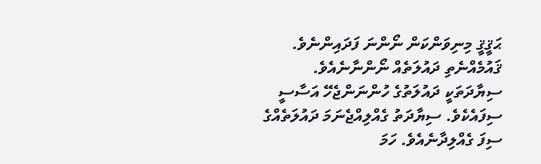ޙަޤީޤީ މިނިވަންކަން ނޯންނަ ފަދައިންނެވެ.
ޤައުމެއްނެތި ދައުލަތެއް ނޯންނާނެއެވެ. ސިޔާދަތަކީ ދައުލަތުގެ ހުންނަންޖެހޭ އަސާސީ ސިފައެކެވެ. ސިޔާދަތު ގެއްލިއްޖެނަމަ ދައުލަތެއްގެ ސިފަ ގެއްލިދާނެއެވެ. ހަމަ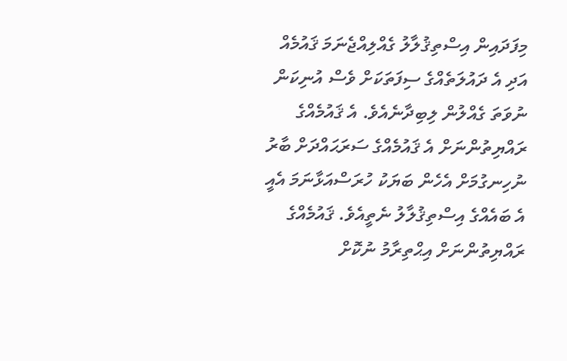މިފަދައިން އިސްތިޤުލާލު ގެއްލިއްޖެނަމަ ޤައުމެއް އަދި އެ ދައުލަތެއްގެ ސިފަތަކަށް ވެސް އުނިކަން ނުވަތަ ގެއްލުން ލިބިދާނެއެވެ. އެ ޤައުމެއްގެ ރައްޔިތުންނަށް އެ ޤައުމެއްގެ ސަރަޙައްދަށް ބާރު ނުހިނގުމަށް އެހެން ބަޔަކު ހުރަސްއަޅާނަމަ އެއީ އެ ބައެއްގެ އިސްތިޤުލާލު ނެތީއެވެ. ޤައުމެއްގެ ރައްޔިތުންނަށް އިޙްތިރާމު ނުކޮށް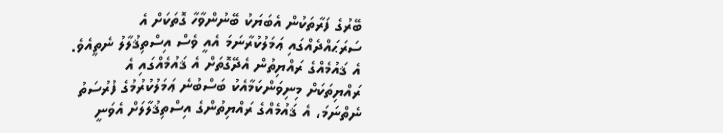ބޭރުގެ ފަރާތަކުން އެބަޔަކު ބޭނުންވާހާ ގޮތަކަށް އެ ސަރަޙައްދެއްގައި ޢަމަލުކުރާނަމަ އެއީ ވެސް އިސްތިޤުލާލު ނެތީއެވެ. އެ ޤައުމެއްގެ ރައްޔިތުން އެދޭގޮތަށް އެ ޤައުމެއްގައި އެ ރައްޔިތަކަށް މިނިވަންކަމާއެކު ބަސްބުނެ ޢަމަލުކުރުމުގެ ފުރުސަތު ނެތްނަމަ، އެ ޤައުމެއްގެ ރައްޔިތުންގެ އިސްތިޤުލާލަށް އެވަނީ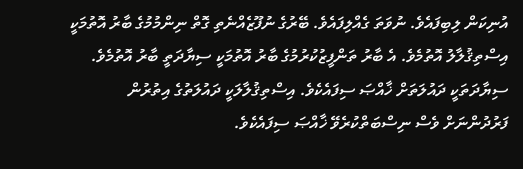އުނިކަން ލިބިފައެވެ. ނުވަތަ ގެއްލިފައެވެ. ބޭރުގެ ނުފޫޒެއްނެތި ގޮތް ނިންމުމުގެ ބާރު އޮތުމަކީ އިސްތިޤުލާލު އޮތުމެވެ. އެ ބާރު ތަންފީޒުކުރުމުގެ ބާރު އޮތުމަކީ ސިޔާދަތީ ބާރު އޮތުމެވެ. ސިޔާދަތަކީ ދައުލަތަށް ޚާއްޞަ ސިފައެކެވެ. އިސްތިޤުލާލަކީ ދައުލަތުގެ އިތުރުން ފަރުދުންނަށް ވެސް ނިސްބަތްކުރެވޭ ޚާއްޞަ ސިފައެކެވެ.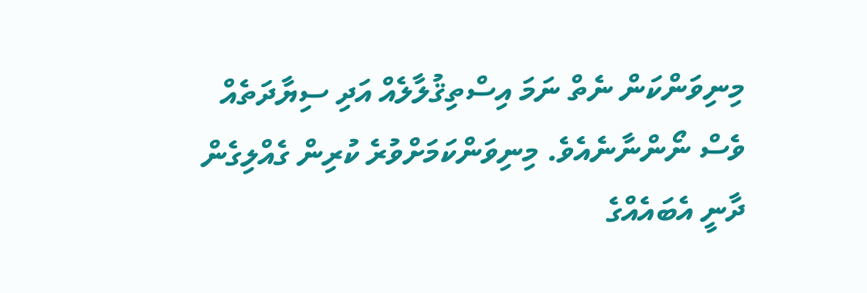މިނިވަންކަން ނެތް ނަމަ އިސްތިޤުލާލެއް އަދި ސިޔާދަތެއް ވެސް ނޯންނާނެއެވެ. މިނިވަންކަމަށްވުރެ ކުރިން ގެއްލިގެން ދާނީ އެބައެއްގެ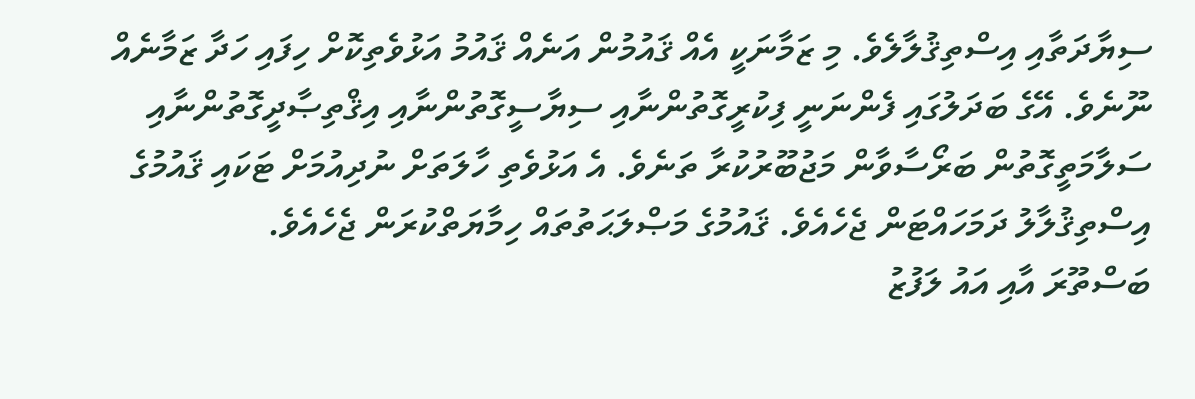ސިޔާދަތާއި އިސްތިޤުލާލެވެ. މި ޒަމާނަކީ އެއް ޤައުމުން އަނެއް ޤައުމު އަޅުވެތިކޮށް ހިފައި ހަދާ ޒަމާނެއް ނޫނެވެ. އޭގެ ބަދަލުގައި ފެންނަނީ ފިކުރީގޮތުންނާއި ސިޔާސީގޮތުންނާއި އިޤްތިޞާދީގޮތުންނާއި ސަލާމަތީގޮތުން ބަރޯސާވާން މަޖުބޫރުކުރާ ތަނެވެ. އެ އަޅުވެތި ހާލަތަށް ނުދިއުމަށް ޓަކައި ޤައުމުގެ އިސްތިޤުލާލު ދަމަހައްޓަން ޖެހެއެވެ. ޤައުމުގެ މަޞްލަޙަތުތައް ހިމާޔަތްކުރަން ޖެހެއެވެ.
ބަސްތޫރަ އާއި އައު ލަފުޒު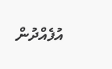އުފެއްދުން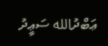ޢަބްދުالله ސަޢީދު